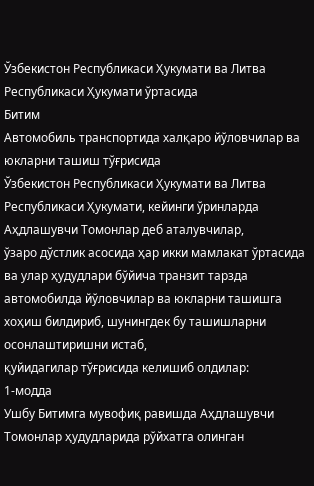Ўзбекистон Республикаси Ҳукумати ва Литва Республикаси Ҳукумати ўртасида
Битим
Автомобиль транспортида халқаро йўловчилар ва юкларни ташиш тўғрисида
Ўзбекистон Республикаси Ҳукумати ва Литва Республикаси Ҳукумати, кейинги ўринларда Аҳдлашувчи Томонлар деб аталувчилар,
ўзаро дўстлик асосида ҳар икки мамлакат ўртасида ва улар ҳудудлари бўйича транзит тарзда автомобилда йўловчилар ва юкларни ташишга хоҳиш билдириб, шунингдек бу ташишларни осонлаштиришни истаб,
қуйидагилар тўғрисида келишиб олдилар:
1-модда
Ушбу Битимга мувофиқ равишда Аҳдлашувчи Томонлар ҳудудларида рўйхатга олинган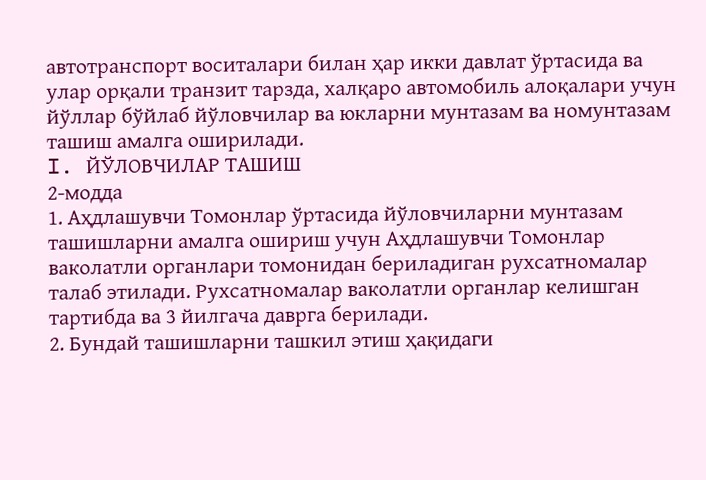автотранспорт воситалари билан ҳар икки давлат ўртасида ва улар орқали транзит тарзда, халқаро автомобиль алоқалари учун йўллар бўйлаб йўловчилар ва юкларни мунтазам ва номунтазам ташиш амалга оширилади.
I. ЙЎЛОВЧИЛАР ТАШИШ
2-модда
1. Аҳдлашувчи Томонлар ўртасида йўловчиларни мунтазам ташишларни амалга ошириш учун Аҳдлашувчи Томонлар ваколатли органлари томонидан бериладиган рухсатномалар талаб этилади. Рухсатномалар ваколатли органлар келишган тартибда ва 3 йилгача даврга берилади.
2. Бундай ташишларни ташкил этиш ҳақидаги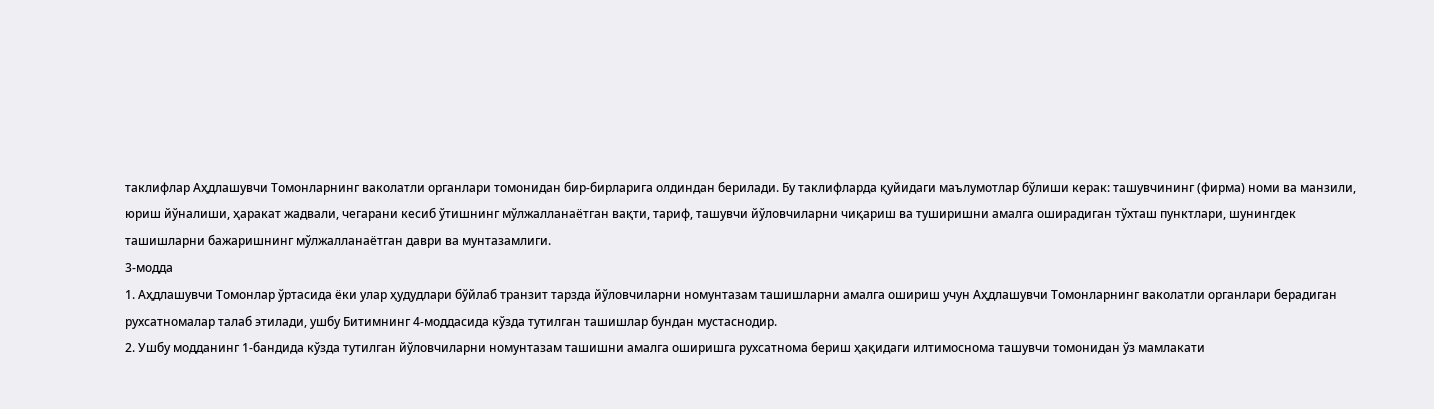таклифлар Аҳдлашувчи Томонларнинг ваколатли органлари томонидан бир-бирларига олдиндан берилади. Бу таклифларда қуйидаги маълумотлар бўлиши керак: ташувчининг (фирма) номи ва манзили, юриш йўналиши, ҳаракат жадвали, чегарани кесиб ўтишнинг мўлжалланаётган вақти, тариф, ташувчи йўловчиларни чиқариш ва туширишни амалга оширадиган тўхташ пунктлари, шунингдек ташишларни бажаришнинг мўлжалланаётган даври ва мунтазамлиги.
3-модда
1. Аҳдлашувчи Томонлар ўртасида ёки улар ҳудудлари бўйлаб транзит тарзда йўловчиларни номунтазам ташишларни амалга ошириш учун Аҳдлашувчи Томонларнинг ваколатли органлари берадиган рухсатномалар талаб этилади, ушбу Битимнинг 4-моддасида кўзда тутилган ташишлар бундан мустаснодир.
2. Ушбу модданинг 1-бандида кўзда тутилган йўловчиларни номунтазам ташишни амалга оширишга рухсатнома бериш ҳақидаги илтимоснома ташувчи томонидан ўз мамлакати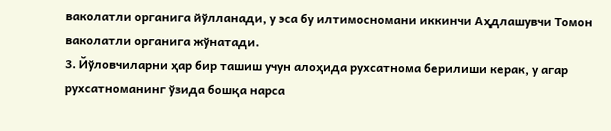ваколатли органига йўлланади, у эса бу илтимосномани иккинчи Аҳдлашувчи Томон ваколатли органига жўнатади.
3. Йўловчиларни ҳар бир ташиш учун алоҳида рухсатнома берилиши керак, у агар рухсатноманинг ўзида бошқа нарса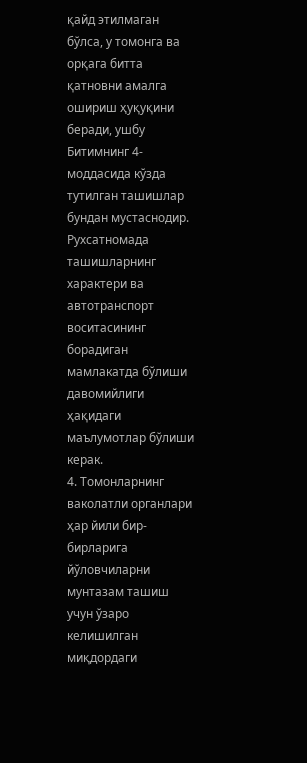қайд этилмаган бўлса, у томонга ва орқага битта қатновни амалга ошириш ҳуқуқини беради, ушбу Битимнинг 4-моддасида кўзда тутилган ташишлар бундан мустаснодир.
Рухсатномада ташишларнинг характери ва автотранспорт воситасининг борадиган мамлакатда бўлиши давомийлиги ҳақидаги маълумотлар бўлиши керак.
4. Томонларнинг ваколатли органлари ҳар йили бир-бирларига йўловчиларни мунтазам ташиш учун ўзаро келишилган миқдордаги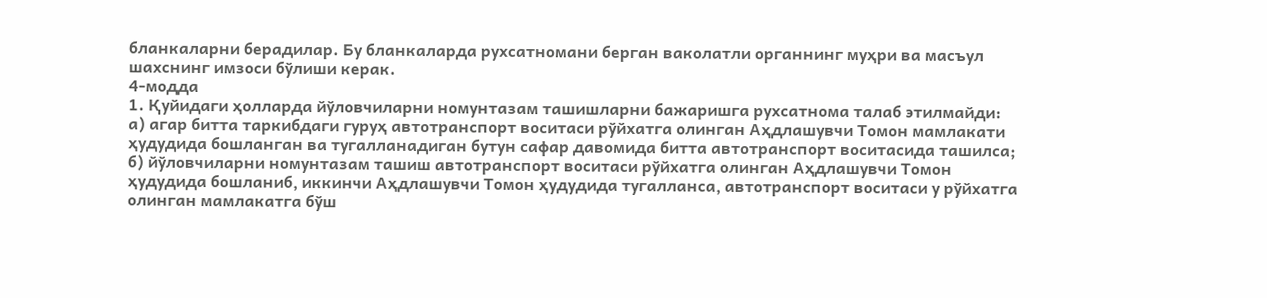бланкаларни берадилар. Бу бланкаларда рухсатномани берган ваколатли органнинг муҳри ва масъул шахснинг имзоси бўлиши керак.
4-модда
1. Қуйидаги ҳолларда йўловчиларни номунтазам ташишларни бажаришга рухсатнома талаб этилмайди:
а) агар битта таркибдаги гуруҳ автотранспорт воситаси рўйхатга олинган Аҳдлашувчи Томон мамлакати ҳудудида бошланган ва тугалланадиган бутун сафар давомида битта автотранспорт воситасида ташилса;
б) йўловчиларни номунтазам ташиш автотранспорт воситаси рўйхатга олинган Аҳдлашувчи Томон ҳудудида бошланиб, иккинчи Аҳдлашувчи Томон ҳудудида тугалланса, автотранспорт воситаси у рўйхатга олинган мамлакатга бўш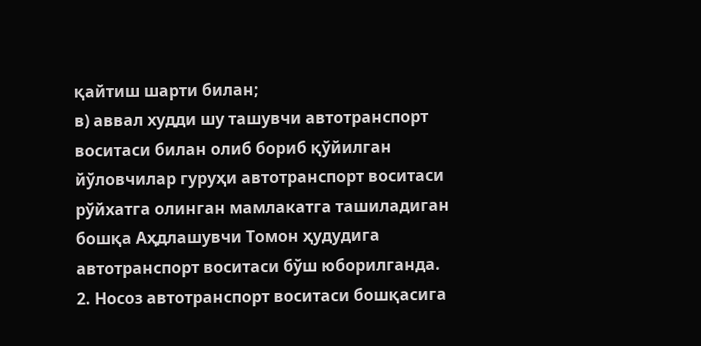қайтиш шарти билан;
в) аввал худди шу ташувчи автотранспорт воситаси билан олиб бориб қўйилган йўловчилар гуруҳи автотранспорт воситаси рўйхатга олинган мамлакатга ташиладиган бошқа Аҳдлашувчи Томон ҳудудига автотранспорт воситаси бўш юборилганда.
2. Носоз автотранспорт воситаси бошқасига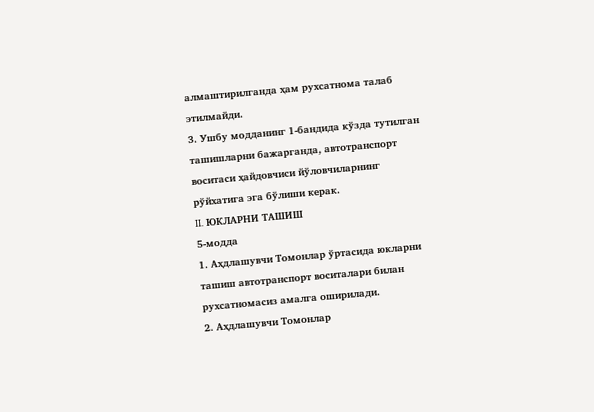алмаштирилганда ҳам рухсатнома талаб этилмайди.
3. Ушбу модданинг 1-бандида кўзда тутилган ташишларни бажарганда, автотранспорт воситаси ҳайдовчиси йўловчиларнинг рўйхатига эга бўлиши керак.
II. ЮКЛАРНИ ТАШИШ
5-модда
1. Аҳдлашувчи Томонлар ўртасида юкларни ташиш автотранспорт воситалари билан рухсатномасиз амалга оширилади.
2. Аҳдлашувчи Томонлар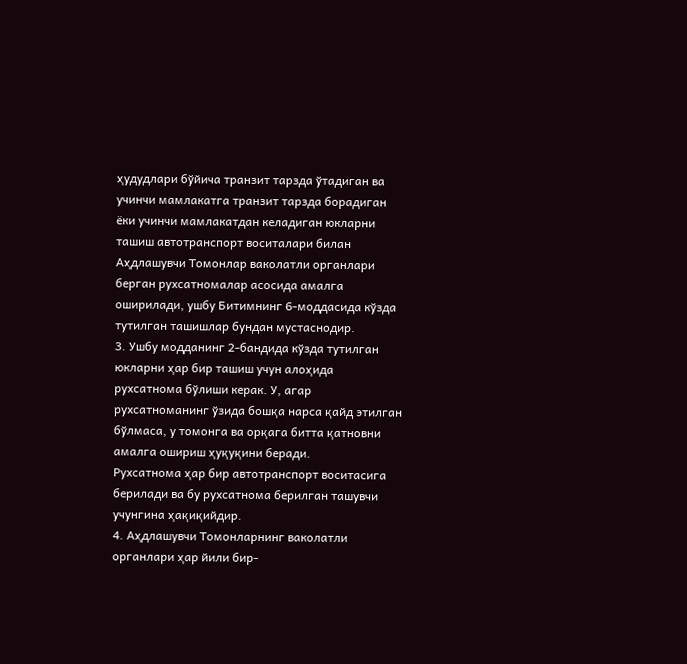ҳудудлари бўйича транзит тарзда ўтадиган ва учинчи мамлакатга транзит тарзда борадиган ёки учинчи мамлакатдан келадиган юкларни ташиш автотранспорт воситалари билан Аҳдлашувчи Томонлар ваколатли органлари берган рухсатномалар асосида амалга оширилади, ушбу Битимнинг 6-моддасида кўзда тутилган ташишлар бундан мустаснодир.
3. Ушбу модданинг 2-бандида кўзда тутилган юкларни ҳар бир ташиш учун алоҳида рухсатнома бўлиши керак. У, агар рухсатноманинг ўзида бошқа нарса қайд этилган бўлмаса, у томонга ва орқага битта қатновни амалга ошириш ҳуқуқини беради.
Рухсатнома ҳар бир автотранспорт воситасига берилади ва бу рухсатнома берилган ташувчи учунгина ҳақиқийдир.
4. Аҳдлашувчи Томонларнинг ваколатли органлари ҳар йили бир-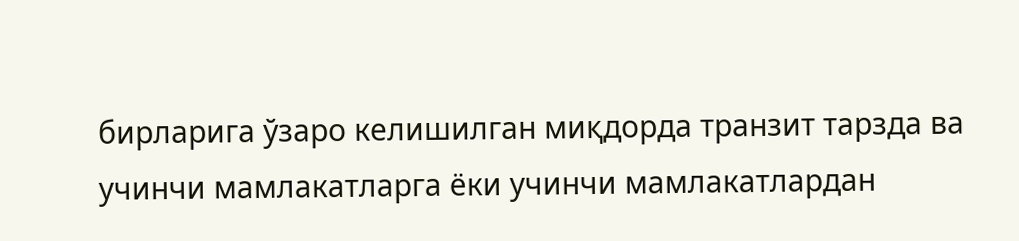бирларига ўзаро келишилган миқдорда транзит тарзда ва учинчи мамлакатларга ёки учинчи мамлакатлардан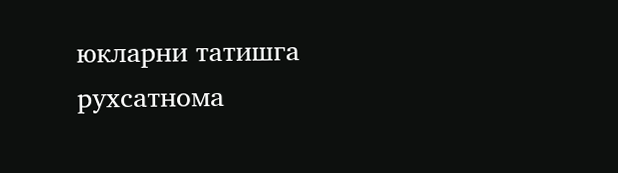юкларни татишга рухсатнома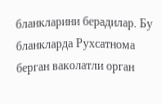бланкларини берадилар. Бу бланкларда Рухсатнома берган ваколатли орган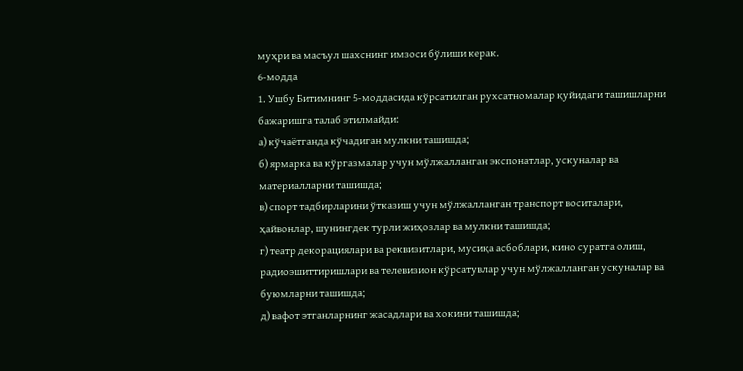муҳри ва масъул шахснинг имзоси бўлиши керак.
6-модда
1. Ушбу Битимнинг 5-моддасида кўрсатилган рухсатномалар қуйидаги ташишларни бажаришга талаб этилмайди:
а) кўчаётганда кўчадиган мулкни ташишда;
б) ярмарка ва кўргазмалар учун мўлжалланган экспонатлар, ускуналар ва материалларни ташишда;
в) спорт тадбирларини ўтказиш учун мўлжалланган транспорт воситалари, ҳайвонлар, шунингдек турли жиҳозлар ва мулкни ташишда;
г) театр декорациялари ва реквизитлари, мусиқа асбоблари, кино суратга олиш, радиоэшиттиришлари ва телевизион кўрсатувлар учун мўлжалланган ускуналар ва буюмларни ташишда;
д) вафот этганларнинг жасадлари ва хокини ташишда;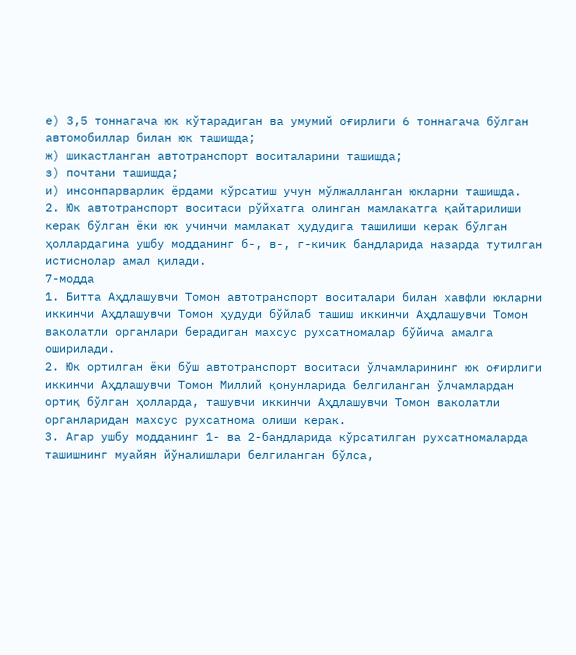е) 3,5 тоннагача юк кўтарадиган ва умумий оғирлиги 6 тоннагача бўлган автомобиллар билан юк ташишда;
ж) шикастланган автотранспорт воситаларини ташишда;
з) почтани ташишда;
и) инсонпарварлик ёрдами кўрсатиш учун мўлжалланган юкларни ташишда.
2. Юк автотранспорт воситаси рўйхатга олинган мамлакатга қайтарилиши керак бўлган ёки юк учинчи мамлакат ҳудудига ташилиши керак бўлган ҳоллардагина ушбу модданинг б-, в-, г-кичик бандларида назарда тутилган истиснолар амал қилади.
7-модда
1. Битта Аҳдлашувчи Томон автотранспорт воситалари билан хавфли юкларни иккинчи Аҳдлашувчи Томон ҳудуди бўйлаб ташиш иккинчи Аҳдлашувчи Томон ваколатли органлари берадиган махсус рухсатномалар бўйича амалга оширилади.
2. Юк ортилган ёки бўш автотранспорт воситаси ўлчамларининг юк оғирлиги иккинчи Аҳдлашувчи Томон Миллий қонунларида белгиланган ўлчамлардан ортиқ бўлган ҳолларда, ташувчи иккинчи Аҳдлашувчи Томон ваколатли органларидан махсус рухсатнома олиши керак.
3. Агар ушбу модданинг 1- ва 2-бандларида кўрсатилган рухсатномаларда ташишнинг муайян йўналишлари белгиланган бўлса,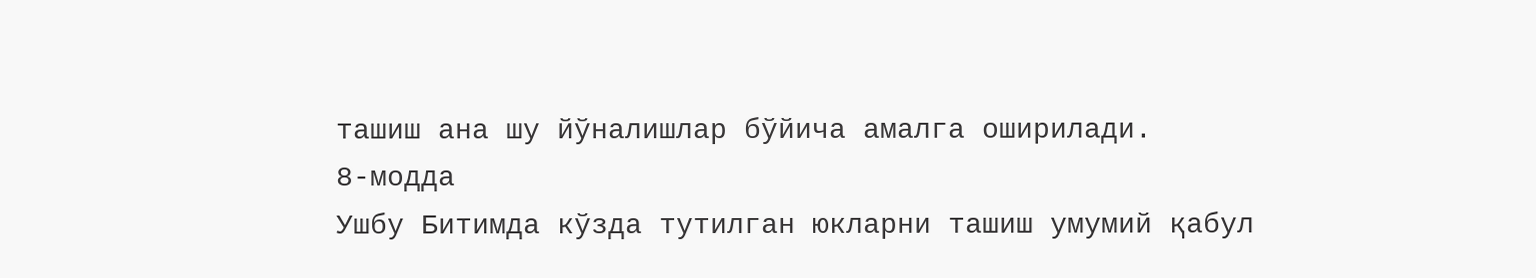ташиш ана шу йўналишлар бўйича амалга оширилади.
8-модда
Ушбу Битимда кўзда тутилган юкларни ташиш умумий қабул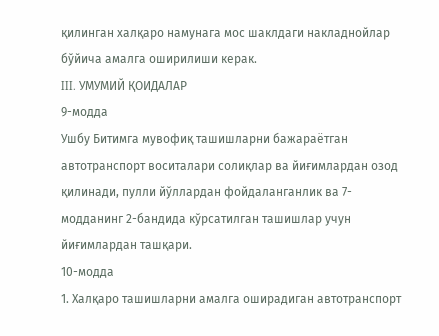қилинган халқаро намунага мос шаклдаги накладнойлар бўйича амалга оширилиши керак.
III. УМУМИЙ ҚОИДАЛАР
9-модда
Ушбу Битимга мувофиқ ташишларни бажараётган автотранспорт воситалари солиқлар ва йиғимлардан озод қилинади, пулли йўллардан фойдаланганлик ва 7-модданинг 2-бандида кўрсатилган ташишлар учун йиғимлардан ташқари.
10-модда
1. Халқаро ташишларни амалга оширадиган автотранспорт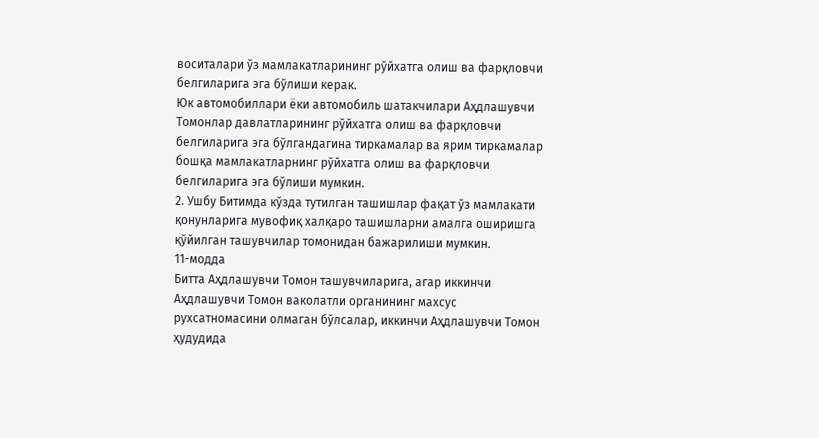воситалари ўз мамлакатларининг рўйхатга олиш ва фарқловчи белгиларига эга бўлиши керак.
Юк автомобиллари ёки автомобиль шатакчилари Аҳдлашувчи Томонлар давлатларининг рўйхатга олиш ва фарқловчи белгиларига эга бўлгандагина тиркамалар ва ярим тиркамалар бошқа мамлакатларнинг рўйхатга олиш ва фарқловчи белгиларига эга бўлиши мумкин.
2. Ушбу Битимда кўзда тутилган ташишлар фақат ўз мамлакати қонунларига мувофиқ халқаро ташишларни амалга оширишга қўйилган ташувчилар томонидан бажарилиши мумкин.
11-модда
Битта Аҳдлашувчи Томон ташувчиларига, агар иккинчи Аҳдлашувчи Томон ваколатли органининг махсус рухсатномасини олмаган бўлсалар, иккинчи Аҳдлашувчи Томон ҳудудида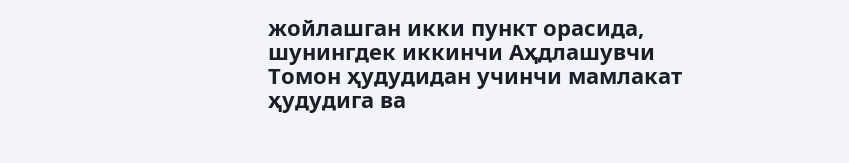жойлашган икки пункт орасида, шунингдек иккинчи Аҳдлашувчи Томон ҳудудидан учинчи мамлакат ҳудудига ва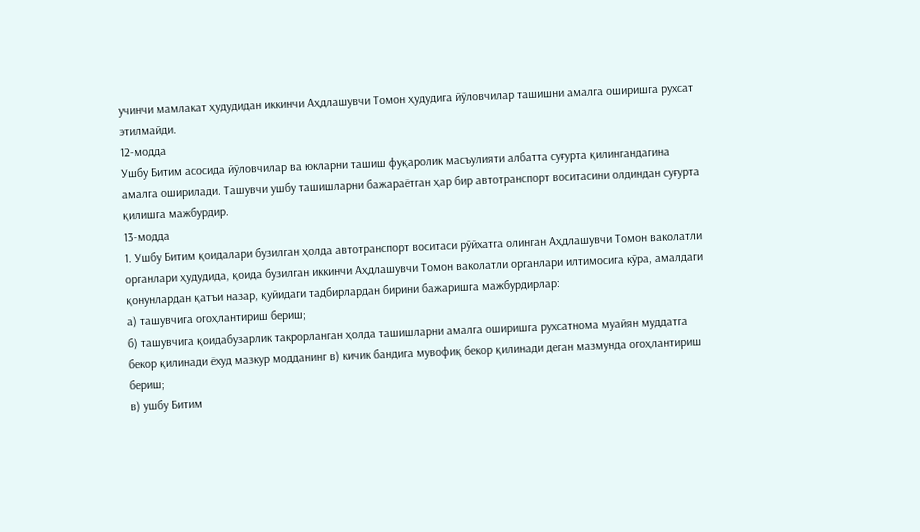учинчи мамлакат ҳудудидан иккинчи Аҳдлашувчи Томон ҳудудига йўловчилар ташишни амалга оширишга рухсат этилмайди.
12-модда
Ушбу Битим асосида йўловчилар ва юкларни ташиш фуқаролик масъулияти албатта суғурта қилингандагина амалга оширилади. Ташувчи ушбу ташишларни бажараётган ҳар бир автотранспорт воситасини олдиндан суғурта қилишга мажбурдир.
13-модда
1. Ушбу Битим қоидалари бузилган ҳолда автотранспорт воситаси рўйхатга олинган Аҳдлашувчи Томон ваколатли органлари ҳудудида, қоида бузилган иккинчи Аҳдлашувчи Томон ваколатли органлари илтимосига кўра, амалдаги қонунлардан қатъи назар, қуйидаги тадбирлардан бирини бажаришга мажбурдирлар:
а) ташувчига огоҳлантириш бериш;
б) ташувчига қоидабузарлик такрорланган ҳолда ташишларни амалга оширишга рухсатнома муайян муддатга бекор қилинади ёхуд мазкур модданинг в) кичик бандига мувофиқ бекор қилинади деган мазмунда огоҳлантириш бериш;
в) ушбу Битим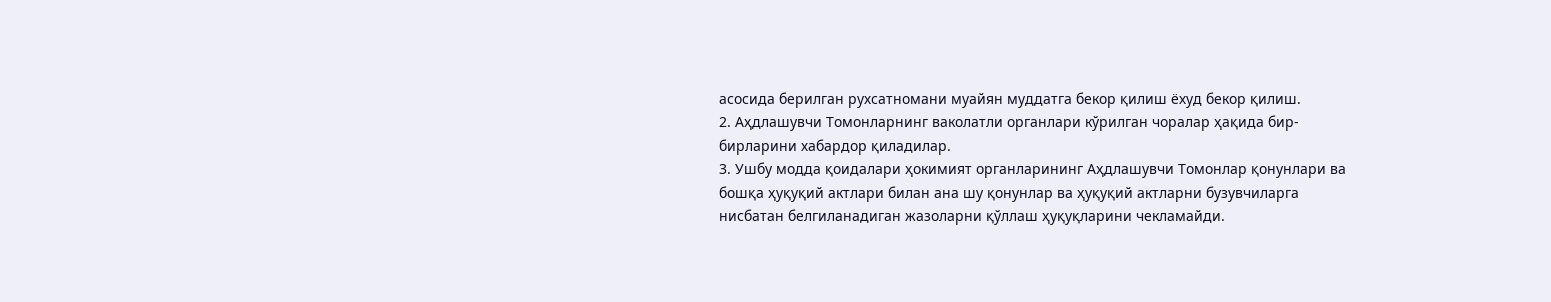асосида берилган рухсатномани муайян муддатга бекор қилиш ёхуд бекор қилиш.
2. Аҳдлашувчи Томонларнинг ваколатли органлари кўрилган чоралар ҳақида бир-бирларини хабардор қиладилар.
3. Ушбу модда қоидалари ҳокимият органларининг Аҳдлашувчи Томонлар қонунлари ва бошқа ҳуқуқий актлари билан ана шу қонунлар ва ҳуқуқий актларни бузувчиларга нисбатан белгиланадиган жазоларни қўллаш ҳуқуқларини чекламайди.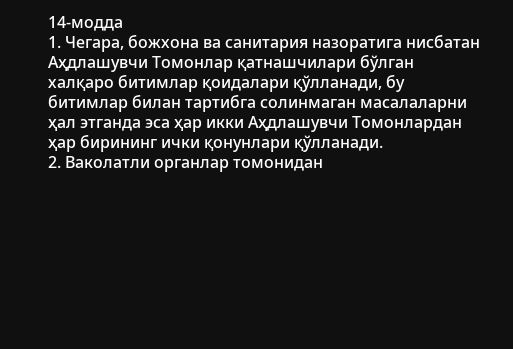14-модда
1. Чегара, божхона ва санитария назоратига нисбатан Аҳдлашувчи Томонлар қатнашчилари бўлган халқаро битимлар қоидалари қўлланади, бу битимлар билан тартибга солинмаган масалаларни ҳал этганда эса ҳар икки Аҳдлашувчи Томонлардан ҳар бирининг ички қонунлари қўлланади.
2. Ваколатли органлар томонидан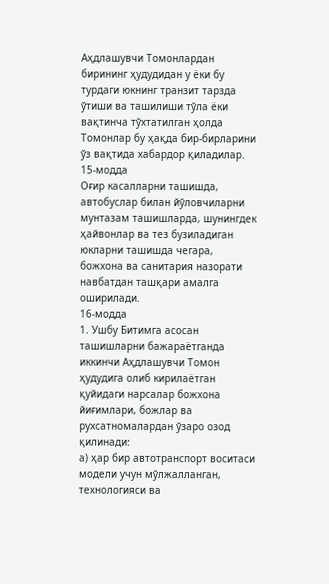Аҳдлашувчи Томонлардан бирининг ҳудудидан у ёки бу турдаги юкнинг транзит тарзда ўтиши ва ташилиши тўла ёки вақтинча тўхтатилган ҳолда Томонлар бу ҳақда бир-бирларини ўз вақтида хабардор қиладилар.
15-модда
Оғир касалларни ташишда, автобуслар билан йўловчиларни мунтазам ташишларда, шунингдек ҳайвонлар ва тез бузиладиган юкларни ташишда чегара, божхона ва санитария назорати навбатдан ташқари амалга оширилади.
16-модда
1. Ушбу Битимга асосан ташишларни бажараётганда иккинчи Аҳдлашувчи Томон ҳудудига олиб кирилаётган қуйидаги нарсалар божхона йиғимлари, божлар ва рухсатномалардан ўзаро озод қилинади:
а) ҳар бир автотранспорт воситаси модели учун мўлжалланган, технологияси ва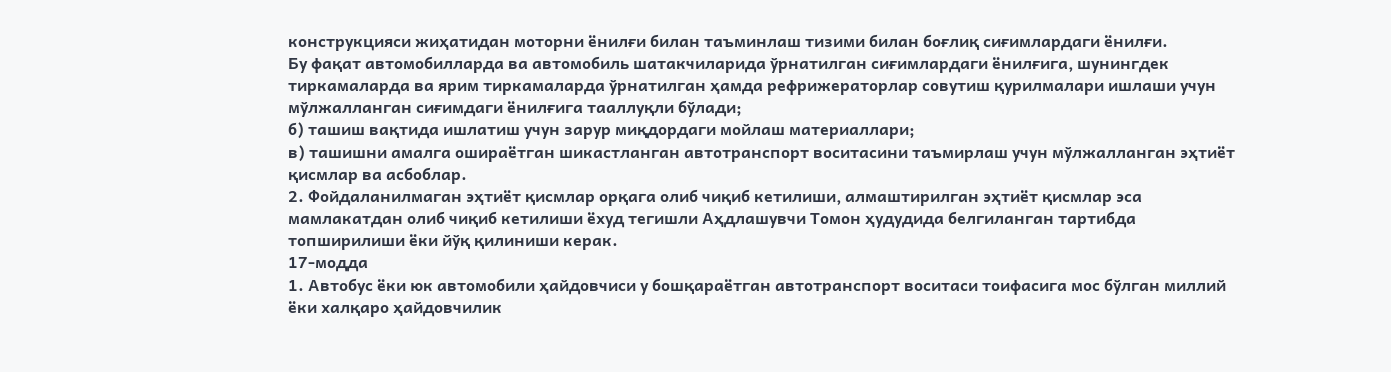конструкцияси жиҳатидан моторни ёнилғи билан таъминлаш тизими билан боғлиқ сиғимлардаги ёнилғи.
Бу фақат автомобилларда ва автомобиль шатакчиларида ўрнатилган сиғимлардаги ёнилғига, шунингдек тиркамаларда ва ярим тиркамаларда ўрнатилган ҳамда рефрижераторлар совутиш қурилмалари ишлаши учун мўлжалланган сиғимдаги ёнилғига тааллуқли бўлади;
б) ташиш вақтида ишлатиш учун зарур миқдордаги мойлаш материаллари;
в) ташишни амалга ошираётган шикастланган автотранспорт воситасини таъмирлаш учун мўлжалланган эҳтиёт қисмлар ва асбоблар.
2. Фойдаланилмаган эҳтиёт қисмлар орқага олиб чиқиб кетилиши, алмаштирилган эҳтиёт қисмлар эса мамлакатдан олиб чиқиб кетилиши ёхуд тегишли Аҳдлашувчи Томон ҳудудида белгиланган тартибда топширилиши ёки йўқ қилиниши керак.
17-модда
1. Автобус ёки юк автомобили ҳайдовчиси у бошқараётган автотранспорт воситаси тоифасига мос бўлган миллий ёки халқаро ҳайдовчилик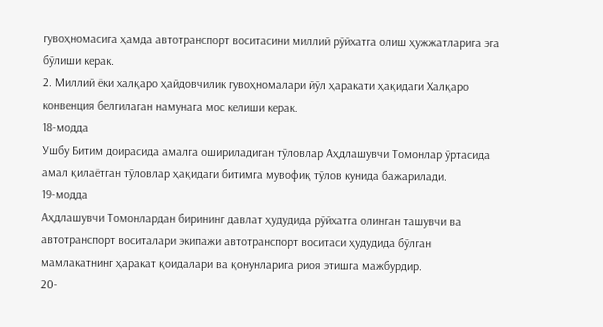гувоҳномасига ҳамда автотранспорт воситасини миллий рўйхатга олиш ҳужжатларига эга бўлиши керак.
2. Миллий ёки халқаро ҳайдовчилик гувоҳномалари йўл ҳаракати ҳақидаги Халқаро конвенция белгилаган намунага мос келиши керак.
18-модда
Ушбу Битим доирасида амалга ошириладиган тўловлар Аҳдлашувчи Томонлар ўртасида амал қилаётган тўловлар ҳақидаги битимга мувофиқ тўлов кунида бажарилади.
19-модда
Аҳдлашувчи Томонлардан бирининг давлат ҳудудида рўйхатга олинган ташувчи ва автотранспорт воситалари экипажи автотранспорт воситаси ҳудудида бўлган мамлакатнинг ҳаракат қоидалари ва қонунларига риоя этишга мажбурдир.
20-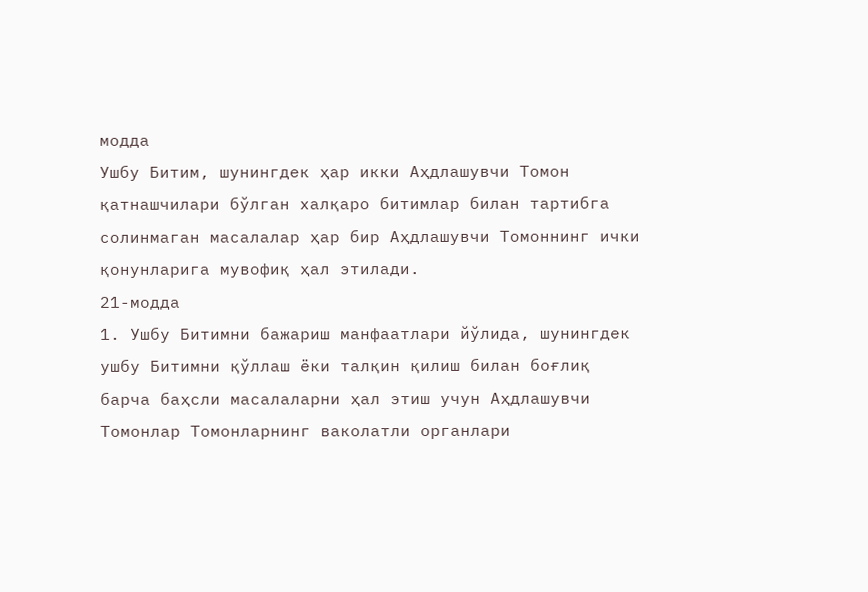модда
Ушбу Битим, шунингдек ҳар икки Аҳдлашувчи Томон қатнашчилари бўлган халқаро битимлар билан тартибга солинмаган масалалар ҳар бир Аҳдлашувчи Томоннинг ички қонунларига мувофиқ ҳал этилади.
21-модда
1. Ушбу Битимни бажариш манфаатлари йўлида, шунингдек ушбу Битимни қўллаш ёки талқин қилиш билан боғлиқ барча баҳсли масалаларни ҳал этиш учун Аҳдлашувчи Томонлар Томонларнинг ваколатли органлари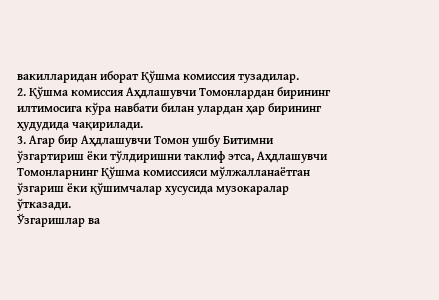вакилларидан иборат Қўшма комиссия тузадилар.
2. Қўшма комиссия Аҳдлашувчи Томонлардан бирининг илтимосига кўра навбати билан улардан ҳар бирининг ҳудудида чақирилади.
3. Агар бир Аҳдлашувчи Томон ушбу Битимни ўзгартириш ёки тўлдиришни таклиф этса, Аҳдлашувчи Томонларнинг Қўшма комиссияси мўлжалланаётган ўзгариш ёки қўшимчалар хусусида музокаралар ўтказади.
Ўзгаришлар ва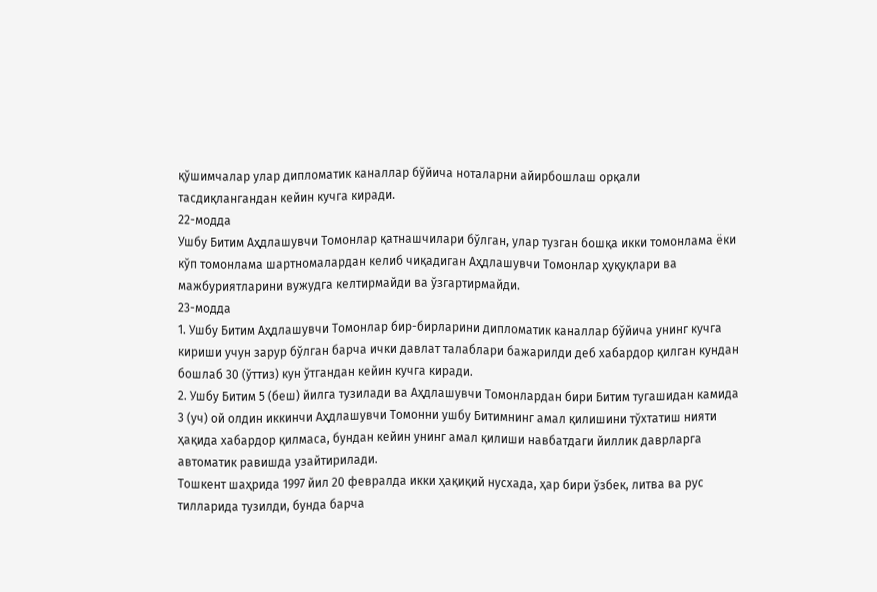қўшимчалар улар дипломатик каналлар бўйича ноталарни айирбошлаш орқали тасдиқлангандан кейин кучга киради.
22-модда
Ушбу Битим Аҳдлашувчи Томонлар қатнашчилари бўлган, улар тузган бошқа икки томонлама ёки кўп томонлама шартномалардан келиб чиқадиган Аҳдлашувчи Томонлар ҳуқуқлари ва мажбуриятларини вужудга келтирмайди ва ўзгартирмайди.
23-модда
1. Ушбу Битим Аҳдлашувчи Томонлар бир-бирларини дипломатик каналлар бўйича унинг кучга кириши учун зарур бўлган барча ички давлат талаблари бажарилди деб хабардор қилган кундан бошлаб 30 (ўттиз) кун ўтгандан кейин кучга киради.
2. Ушбу Битим 5 (беш) йилга тузилади ва Аҳдлашувчи Томонлардан бири Битим тугашидан камида 3 (уч) ой олдин иккинчи Аҳдлашувчи Томонни ушбу Битимнинг амал қилишини тўхтатиш нияти ҳақида хабардор қилмаса, бундан кейин унинг амал қилиши навбатдаги йиллик даврларга автоматик равишда узайтирилади.
Тошкент шаҳрида 1997 йил 20 февралда икки ҳақиқий нусхада, ҳар бири ўзбек, литва ва рус тилларида тузилди, бунда барча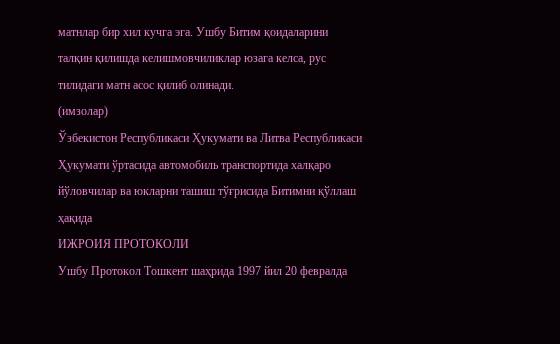матнлар бир хил кучга эга. Ушбу Битим қоидаларини талқин қилишда келишмовчиликлар юзага келса, рус тилидаги матн асос қилиб олинади.
(имзолар)
Ўзбекистон Республикаси Ҳукумати ва Литва Республикаси Ҳукумати ўртасида автомобиль транспортида халқаро йўловчилар ва юкларни ташиш тўғрисида Битимни қўллаш ҳақида
ИЖРОИЯ ПРОТОКОЛИ
Ушбу Протокол Тошкент шаҳрида 1997 йил 20 февралда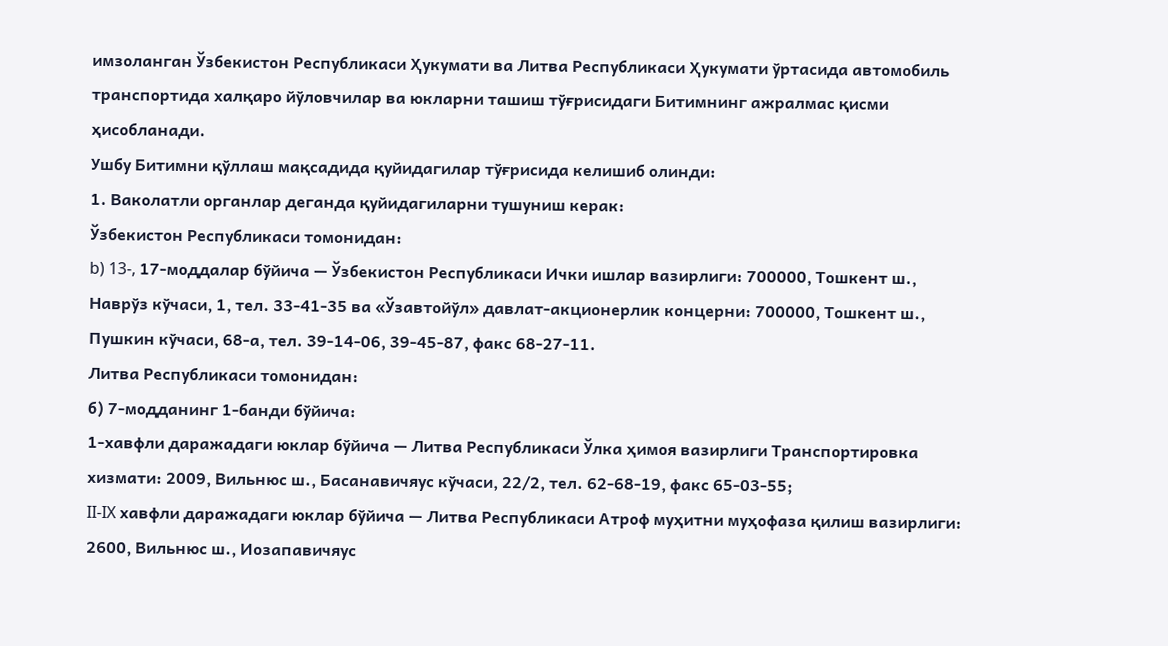имзоланган Ўзбекистон Республикаси Ҳукумати ва Литва Республикаси Ҳукумати ўртасида автомобиль транспортида халқаро йўловчилар ва юкларни ташиш тўғрисидаги Битимнинг ажралмас қисми ҳисобланади.
Ушбу Битимни қўллаш мақсадида қуйидагилар тўғрисида келишиб олинди:
1. Ваколатли органлар деганда қуйидагиларни тушуниш керак:
Ўзбекистон Республикаси томонидан:
b) 13-, 17-моддалар бўйича — Ўзбекистон Республикаси Ички ишлар вазирлиги: 700000, Тошкент ш., Наврўз кўчаси, 1, тел. 33-41-35 ва «Ўзавтойўл» давлат-акционерлик концерни: 700000, Тошкент ш., Пушкин кўчаси, 68-а, тел. 39-14-06, 39-45-87, факс 68-27-11.
Литва Республикаси томонидан:
б) 7-модданинг 1-банди бўйича:
1-хавфли даражадаги юклар бўйича — Литва Республикаси Ўлка ҳимоя вазирлиги Транспортировка хизмати: 2009, Вильнюс ш., Басанавичяус кўчаси, 22/2, тел. 62-68-19, факс 65-03-55;
II-IX хавфли даражадаги юклар бўйича — Литва Республикаси Атроф муҳитни муҳофаза қилиш вазирлиги: 2600, Вильнюс ш., Иозапавичяус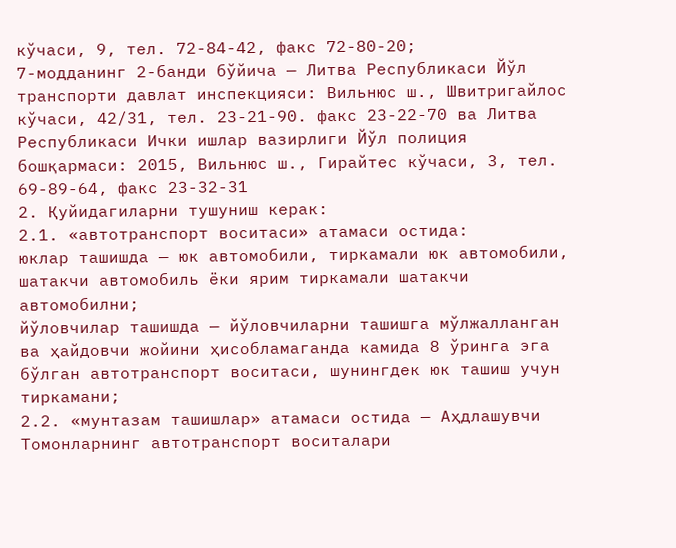кўчаси, 9, тел. 72-84-42, факс 72-80-20;
7-модданинг 2-банди бўйича — Литва Республикаси Йўл транспорти давлат инспекцияси: Вильнюс ш., Швитригайлос кўчаси, 42/31, тел. 23-21-90. факс 23-22-70 ва Литва Республикаси Ички ишлар вазирлиги Йўл полиция бошқармаси: 2015, Вильнюс ш., Гирайтес кўчаси, 3, тел. 69-89-64, факс 23-32-31
2. Қуйидагиларни тушуниш керак:
2.1. «автотранспорт воситаси» атамаси остида:
юклар ташишда — юк автомобили, тиркамали юк автомобили, шатакчи автомобиль ёки ярим тиркамали шатакчи автомобилни;
йўловчилар ташишда — йўловчиларни ташишга мўлжалланган ва ҳайдовчи жойини ҳисобламаганда камида 8 ўринга эга бўлган автотранспорт воситаси, шунингдек юк ташиш учун тиркамани;
2.2. «мунтазам ташишлар» атамаси остида — Аҳдлашувчи Томонларнинг автотранспорт воситалари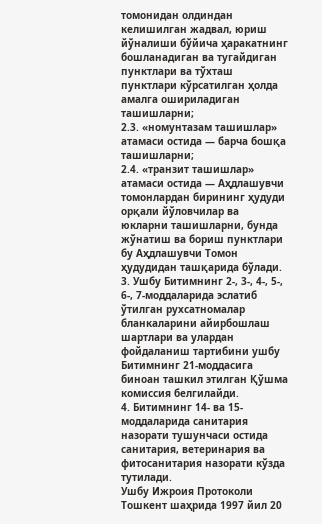томонидан олдиндан келишилган жадвал, юриш йўналиши бўйича ҳаракатнинг бошланадиган ва тугайдиган пунктлари ва тўхташ пунктлари кўрсатилган ҳолда амалга ошириладиган ташишларни;
2.3. «номунтазам ташишлар» атамаси остида — барча бошқа ташишларни;
2.4. «транзит ташишлар» атамаси остида — Аҳдлашувчи томонлардан бирининг ҳудуди орқали йўловчилар ва юкларни ташишларни, бунда жўнатиш ва бориш пунктлари бу Аҳдлашувчи Томон ҳудудидан ташқарида бўлади.
3. Ушбу Битимнинг 2-, 3-, 4-, 5-, 6-, 7-моддаларида эслатиб ўтилган рухсатномалар бланкаларини айирбошлаш шартлари ва улардан фойдаланиш тартибини ушбу Битимнинг 21-моддасига биноан ташкил этилган Қўшма комиссия белгилайди.
4. Битимнинг 14- ва 15-моддаларида санитария назорати тушунчаси остида санитария, ветеринария ва фитосанитария назорати кўзда тутилади.
Ушбу Ижроия Протоколи Тошкент шаҳрида 1997 йил 20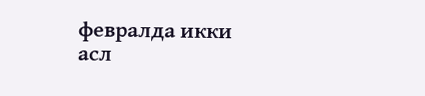февралда икки асл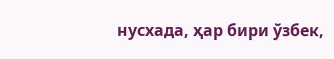нусхада, ҳар бири ўзбек,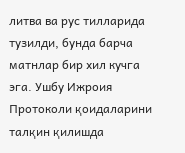литва ва рус тилларида тузилди, бунда барча матнлар бир хил кучга эга. Ушбу Ижроия Протоколи қоидаларини талқин қилишда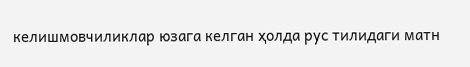келишмовчиликлар юзага келган ҳолда рус тилидаги матн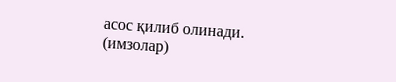асос қилиб олинади.
(имзолар)